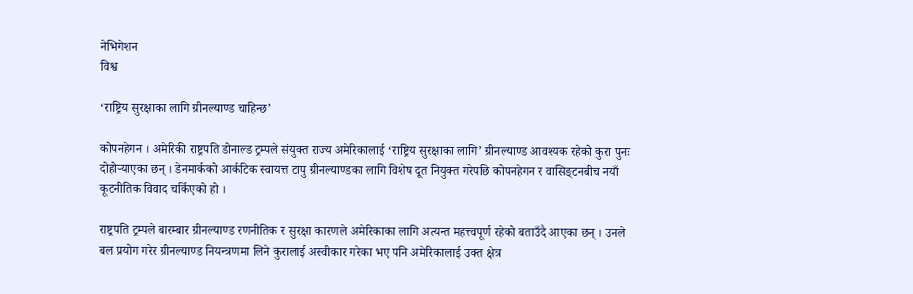नेभिगेशन
विश्व

‘राष्ट्रिय सुरक्षाका लागि ग्रीनल्याण्ड चाहिन्छ’

कोपनहेगन । अमेरिकी राष्ट्रपति डोनाल्ड ट्रम्पले संयुक्त राज्य अमेरिकालाई ‘राष्ट्रिय सुरक्षाका लागि’ ग्रीनल्याण्ड आवश्यक रहेको कुरा पुनः दोहोर्‍याएका छन् । डेनमार्कको आर्कटिक स्वायत्त टापु ग्रीनल्याण्डका लागि विशेष दूत नियुक्त गरेपछि कोपनहेगन र वासिङ्टनबीच नयाँ कूटनीतिक विवाद चर्किएको हो ।

राष्ट्रपति ट्रम्पले बारम्बार ग्रीनल्याण्ड रणनीतिक र सुरक्षा कारणले अमेरिकाका लागि अत्यन्त महत्त्वपूर्ण रहेको बताउँदै आएका छन् । उनले बल प्रयोग गरेर ग्रीनल्याण्ड नियन्त्रणमा लिने कुरालाई अस्वीकार गरेका भए पनि अमेरिकालाई उक्त क्षेत्र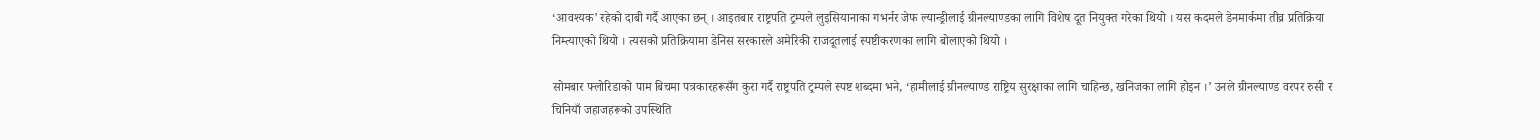‘आवश्यक’ रहेको दाबी गर्दै आएका छन् । आइतबार राष्ट्रपति ट्रम्पले लुइसियानाका गभर्नर जेफ ल्यान्ड्रीलाई ग्रीनल्याण्डका लागि विशेष दूत नियुक्त गरेका थियो । यस कदमले डेनमार्कमा तीव्र प्रतिक्रिया निम्त्याएको थियो । त्यसको प्रतिक्रियामा डेनिस सरकारले अमेरिकी राजदूतलाई स्पष्टीकरणका लागि बोलाएको थियो ।

सोमबार फ्लोरिडाको पाम बिचमा पत्रकारहरूसँग कुरा गर्दै राष्ट्रपति ट्रम्पले स्पष्ट शब्दमा भने, ‘हामीलाई ग्रीनल्याण्ड राष्ट्रिय सुरक्षाका लागि चाहिन्छ, खनिजका लागि होइन ।’ उनले ग्रीनल्याण्ड वरपर रुसी र चिनियाँ जहाजहरूको उपस्थिति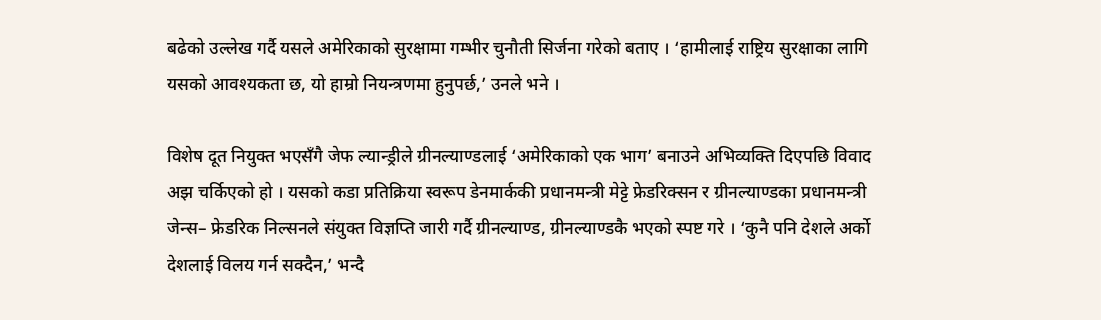बढेको उल्लेख गर्दै यसले अमेरिकाको सुरक्षामा गम्भीर चुनौती सिर्जना गरेको बताए । ‘हामीलाई राष्ट्रिय सुरक्षाका लागि यसको आवश्यकता छ, यो हाम्रो नियन्त्रणमा हुनुपर्छ,’ उनले भने ।

विशेष दूत नियुक्त भएसँगै जेफ ल्यान्ड्रीले ग्रीनल्याण्डलाई ‘अमेरिकाको एक भाग’ बनाउने अभिव्यक्ति दिएपछि विवाद अझ चर्किएको हो । यसको कडा प्रतिक्रिया स्वरूप डेनमार्ककी प्रधानमन्त्री मेट्टे फ्रेडरिक्सन र ग्रीनल्याण्डका प्रधानमन्त्री जेन्स– फ्रेडरिक निल्सनले संयुक्त विज्ञप्ति जारी गर्दै ग्रीनल्याण्ड, ग्रीनल्याण्डकै भएको स्पष्ट गरे । ‘कुनै पनि देशले अर्को देशलाई विलय गर्न सक्दैन,’ भन्दै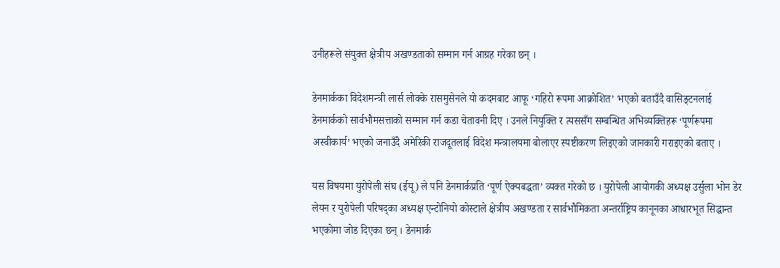उनीहरूले संयुक्त क्षेत्रीय अखण्डताको सम्मान गर्न आग्रह गरेका छन् ।

डेनमार्कका विदेशमन्त्री लार्स लोक्के रासमुसेनले यो कदमबाट आफू ‘गहिरो रूपमा आक्रोशित’ भएको बताउँदै वासिङ्टनलाई डेनमार्कको सार्वभौमसत्ताको सम्मान गर्न कडा चेतावनी दिए । उनले नियुक्ति र त्यससँग सम्बन्धित अभिव्यक्तिहरू ‘पूर्णरूपमा अस्वीकार्य’ भएको जनाउँदै अमेरिकी राजदूतलाई विदेश मन्त्रालयमा बोलाएर स्पष्टीकरण लिइएको जानकारी गराइएको बताए ।

यस विषयमा युरोपेली संघ (ईयू) ले पनि डेनमार्कप्रति ‘पूर्ण ऐक्यबद्धता’ व्यक्त गरेको छ । युरोपेली आयोगकी अध्यक्ष उर्सुला भोन डेर लेयन र युरोपेली परिषद्का अध्यक्ष एन्टोनियो कोस्टाले क्षेत्रीय अखण्डता र सार्वभौमिकता अन्तर्राष्ट्रिय कानूनका आधारभूत सिद्धान्त भएकोमा जोड दिएका छन् । डेनमार्क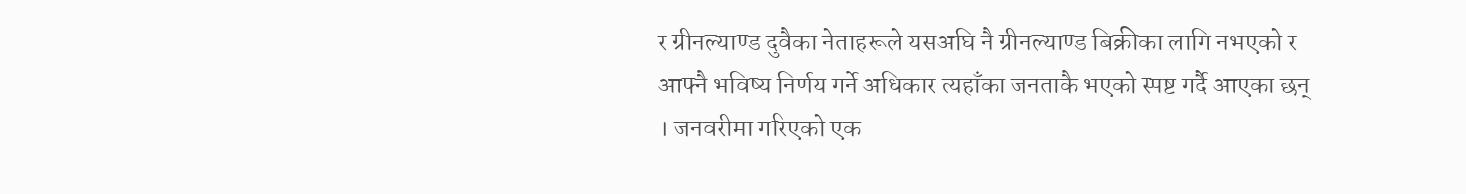र ग्रीनल्याण्ड दुवैका नेताहरूले यसअघि नै ग्रीनल्याण्ड बिक्रीका लागि नभएको र आफ्नै भविष्य निर्णय गर्ने अधिकार त्यहाँका जनताकै भएको स्पष्ट गर्दै आएका छन् । जनवरीमा गरिएको एक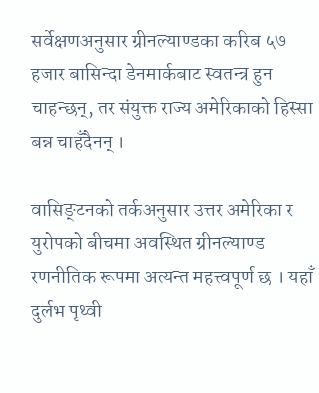सर्वेक्षणअनुसार ग्रीनल्याण्डका करिब ५७ हजार बासिन्दा डेनमार्कबाट स्वतन्त्र हुन चाहन्छन्, तर संयुक्त राज्य अमेरिकाको हिस्सा बन्न चाहँदैनन् ।

वासिङ्टनको तर्कअनुसार उत्तर अमेरिका र युरोपको बीचमा अवस्थित ग्रीनल्याण्ड रणनीतिक रूपमा अत्यन्त महत्त्वपूर्ण छ । यहाँ दुर्लभ पृथ्वी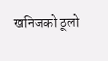खनिजको ठूलो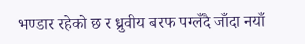भण्डार रहेको छ र ध्रुवीय बरफ पग्लँदै जाँदा नयाँ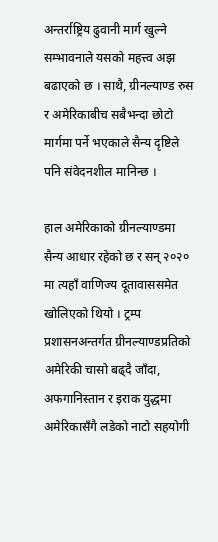अन्तर्राष्ट्रिय ढुवानी मार्ग खुल्ने सम्भावनाले यसको महत्त्व अझ बढाएको छ । साथै, ग्रीनल्याण्ड रुस र अमेरिकाबीच सबैभन्दा छोटो मार्गमा पर्ने भएकाले सैन्य दृष्टिले पनि संवेदनशील मानिन्छ ।

हाल अमेरिकाको ग्रीनल्याण्डमा सैन्य आधार रहेको छ र सन् २०२० मा त्यहाँ वाणिज्य दूतावाससमेत खोलिएको थियो । ट्रम्प प्रशासनअन्तर्गत ग्रीनल्याण्डप्रतिको अमेरिकी चासो बढ्दै जाँदा, अफगानिस्तान र इराक युद्धमा अमेरिकासँगै लडेको नाटो सहयोगी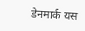डेनमार्क यस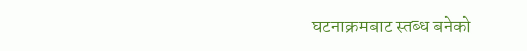घटनाक्रमबाट स्तब्ध बनेको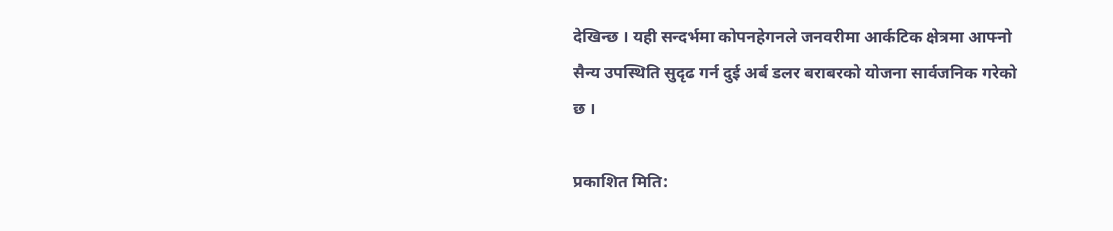देखिन्छ । यही सन्दर्भमा कोपनहेगनले जनवरीमा आर्कटिक क्षेत्रमा आफ्नो सैन्य उपस्थिति सुदृढ गर्न दुई अर्ब डलर बराबरको योजना सार्वजनिक गरेको छ ।

प्रकाशित मिति: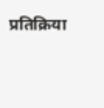प्रतिक्रिया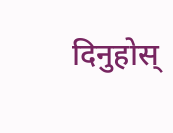दिनुहोस्